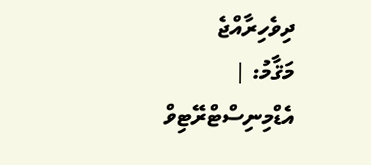ދިވެހިރާއްޖެ
މަޤާމު: |
އެޑްމިނިސްޓްރޭޓިވް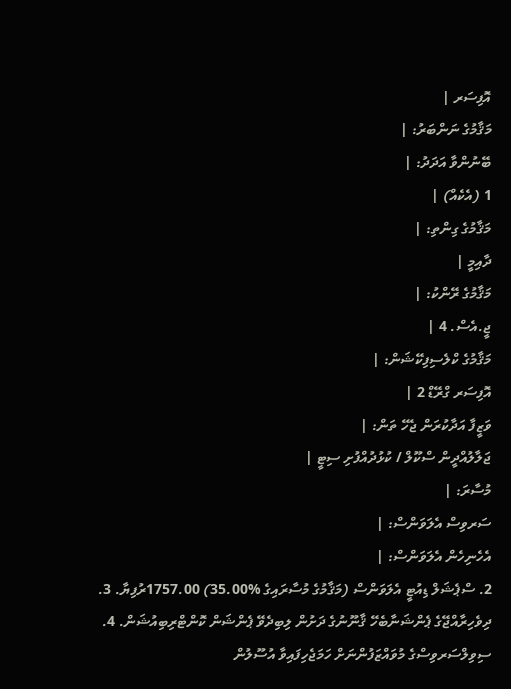އޮފިސަރ |
މަޤާމުގެ ނަންބަރު: |
ބޭނުންވާ އަދަދު: |
1 (އެކެއް) |
މަޤާމުގެ ގިންތި: |
ދާއިމީ |
މަޤާމުގެ ރޭންކު: |
ޖީ.އެސް. 4 |
މަޤާމުގެ ކްލެސިފިކޭޝަން: |
އޮފިސަރ ގްރޭޑް 2 |
ވަޒީފާ އަދާކުރަން ޖެހޭ ތަން: |
ޖަލާލުއްދީން ސްކޫލް / ކުޅުދުއްފުށި ސިޓީ |
މުސާރަ: |
ސަރވިސް އެލަވަންސް: |
އެހެނިހެން އެލަވަންސް: |
2. ސްޕެޝަލް ޑިއުޓީ އެލަވަންސް (މަޤާމުގެ މުސާރައިގެ %35.00) 1757.00ރުފިޔާ. 3. ދިވެހިރާއްޖޭގެ ޕެންޝަނާބެހޭ ޤާނޫނުގެ ދަށުން ލިބިދެވޭ ޕެންޝަން ކޮންޓްރިބިއުޝަން. 4. ސިވިލްސަރވިސްގެ މުވައްޒަފުންނަށް ހަމަޖެހިފައިވާ އުސޫލުން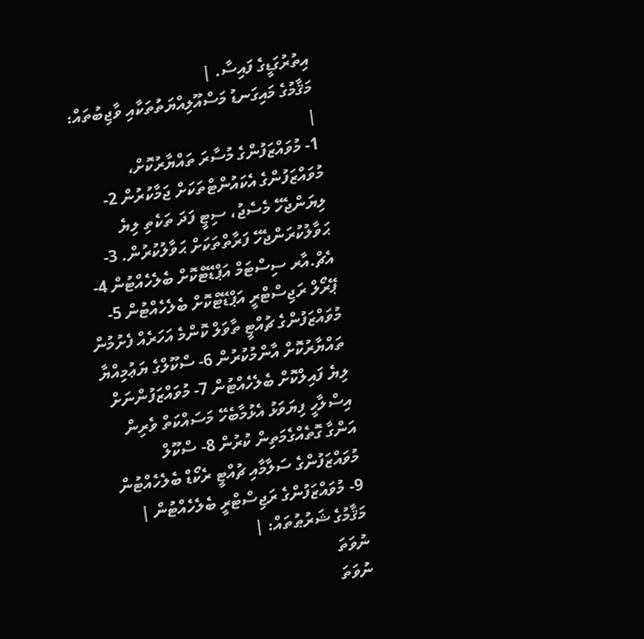އިތުރުގަޑީގެ ފައިސާ. |
މަޤާމުގެ މައިގަނޑު މަސްއޫލިއްޔަތުތަކާއި ވާޖިބުތައް: |
1- މުވައްޒަފުންގެ މުސާރަ ތައްޔާރުކޮށް، މުވައްޒަފުންގެ އެކައުންޓްތަކަށް ޖަމާކުރުން 2- ލިޔަންޖެހޭ މެސެޖު، ސިޓީ ފަދަ ތަކެތި ލިޔެ ޙަވާލުކުރަންޖެހޭ ފަރާތްތަކަށް ޙަވާލުކުރުން. 3- އެޗް.އާރ ސިސްޓަމް އަޕްޑޭޓްކޮށް ބެލެހެއްޓުން 4- ޕޭރޯލް ރަޖިސްޓްރީ އަޕްޑޭޓްކޮށް ބެލެހެއްޓުން 5- މުވައްޒަފުންގެ ޗުއްޓީ ތާވަލް ކޮންމެ އަހަރެއް ފެށުމުން ތައްޔާރުކޮށް އާންމުކުރުން 6- ސްކޫލްގެ ޔަޢުމިއްޔާ ލިޔެ ފައިލްކޮށް ބެލެހެއްޓުން 7- މުވައްޒަފުންނަށް އިސްލާހީ ފިޔަވަޅު އެޅުމާބެހޭ މަސައްކަތް ވެރިން އަންގާ ގޮތެއްގެމަތިން ކުރުން 8- ސްކޫލް މުވައްޒަފުންގެ ސަލާމާއި ޗުއްޓީ ރެކޯޑް ބެލެހެއްޓުން 9- މުވައްޒަފުންގެ ރަޖިސްޓްރީ ބެލެހެއްޓުން |
މަޤާމުގެ ޝަރުޠުތައް: |
ނުވަތަ
ނުވަތަ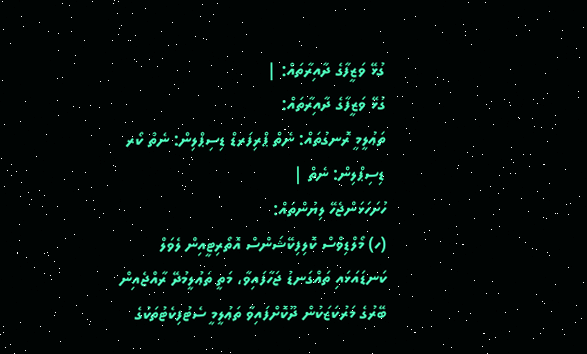ގުޅޭ ވަޒީފާގެ ދާއިރާތައް: |
ގުޅޭ ވަޒީފާގެ ދާއިރާތައް:
ތަޢުލީމީ ރޮނގުތައް: ނެތް ޕްރިފަރޑް ޑިސިޕްލިން: ނެތް ކޯރ ޑިސިޕްލިން: ނެތް |
ހުށަހަޅަންޖެހޭ ލިޔުންތައް:
(ހ) މޯލްޑިވްސް ކޮލިފިކޭޝަންސް އޮތޯރިޓީއިން ލެވަލް ކަނޑައަޅައި ތައްގަނޑު ޖަހާފައިވާ، މަތީ ތަޢުލީމުދޭ ރާއްޖެއިން ބޭރުގެ މަރުކަޒަކުން ދޫކޮށްފައިވާ ތަޢުލީމީ ސެޓުފިކެޓުތަކުގެ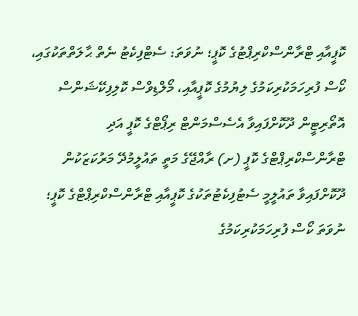ކޮޕީއާއި ޓްރާންސްކްރިޕްޓުގެ ކޮޕީ؛ ނުވަތަ: ސެޓްފިކެޓު ނެތް ޙާލަތްތަކުގައި، ކޯސް ފުރިހަމަކުރިކަމުގެ ލިޔުމުގެ ކޮޕީއާއި، މޯލްޑިވްސް ކޮލިފިކޭޝަންސް އޮތޯރިޓީން ދޫކޮށްފައިވާ އެސެސްމަންޓް ރިޕޯޓްގެ ކޮޕީ އަދި ޓްރާންސްކްރިޕްޓްގެ ކޮޕީ (ށ) ރާއްޖޭގެ މަތީ ތައުލީމުދޭ މަރުކަޒަކުން ދޫކޮށްފައިވާ ތައުލީމީ ސެޓުފިކެޓުތަކުގެ ކޮޕީއާއި ޓްރާންސްކްރިޕްޓްގެ ކޮޕީ؛ ނުވަތަ ކޯސް ފުރިހަމަކުރިކަމުގެ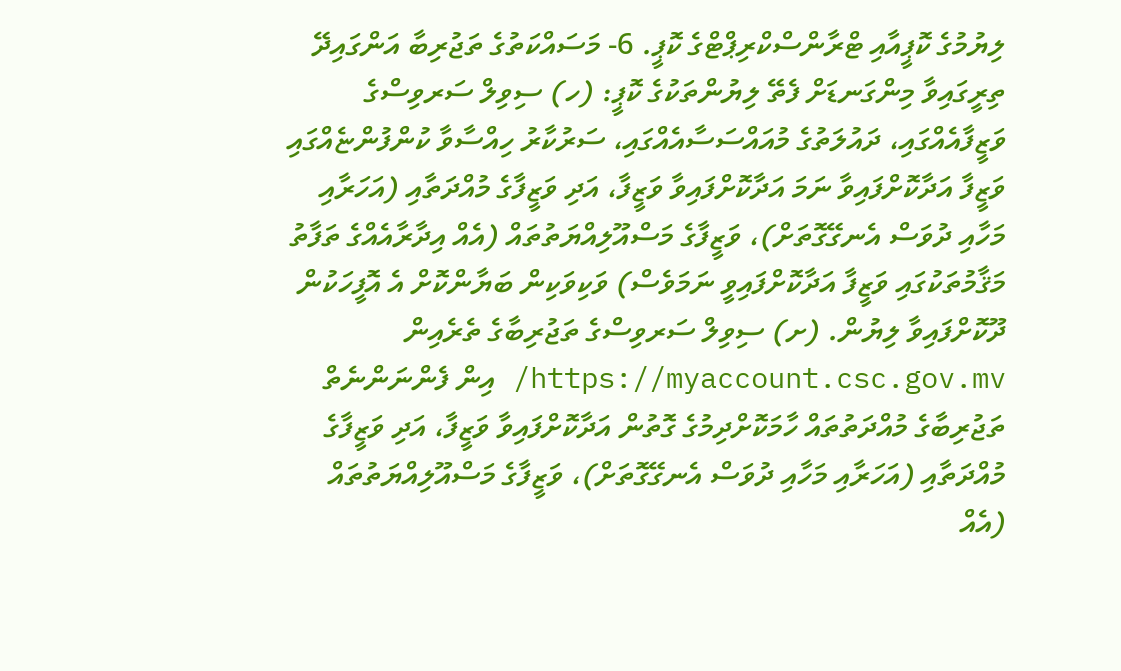ލިޔުމުގެ ކޮޕީއާއި ޓްރާންސްކްރިޕްޓްގެ ކޮޕީ. 6- މަސައްކަތުގެ ތަޖުރިބާ އަންގައިދޭ ތިރީގައިވާ މިންގަނޑަށް ފެތޭ ލިޔުންތަކުގެ ކޮޕީ: (ހ) ސިވިލް ސަރވިސްގެ ވަޒީފާއެއްގައި، ދައުލަތުގެ މުއައްސަސާއެއްގައި، ސަރުކާރު ހިއްސާވާ ކުންފުންޏެއްގައި ވަޒީފާ އަދާކޮށްފައިވާ ނަމަ އަދާކޮށްފައިވާ ވަޒީފާ، އަދި ވަޒީފާގެ މުއްދަތާއި (އަހަރާއި މަހާއި ދުވަސް އެނގޭގޮތަށް)، ވަޒީފާގެ މަސްއޫލިއްޔަތުތައް (އެއް އިދާރާއެއްގެ ތަފާތު މަޤާމުތަކުގައި ވަޒީފާ އަދާކޮށްފައިވީ ނަމަވެސް) ވަކިވަކިން ބަޔާންކޮށް އެ އޮފީހަކުން ދޫކޮށްފައިވާ ލިޔުން. (ށ) ސިވިލް ސަރވިސްގެ ތަޖުރިބާގެ ތެރެއިން https://myaccount.csc.gov.mv/ އިން ފެންނަންނެތް ތަޖުރިބާގެ މުއްދަތުތައް ހާމަކޮށްދިމުގެ ގޮތުން އަދާކޮށްފައިވާ ވަޒީފާ، އަދި ވަޒީފާގެ މުއްދަތާއި (އަހަރާއި މަހާއި ދުވަސް އެނގޭގޮތަށް)، ވަޒީފާގެ މަސްއޫލިއްޔަތުތައް (އެއް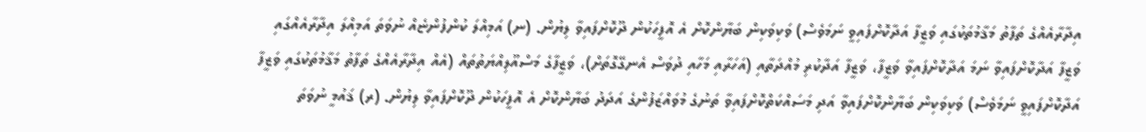އިދާރާއެއްގެ ތަފާތު މަޤާމުތަކުގައި ވަޒީފާ އަދާކޮށްފައިވީ ނަމަވެސް) ވަކިވަކިން ބަޔާންކޮށް އެ އޮފީހަކުން ދޫކޮށްފައިވާ ލިޔުން. (ނ) އަމިއްލަ ކުންފުންޏެއް ނުވަތަ އަމިއްލަ އިދާރާއެއްގައި ވަޒީފާ އަދާކޮށްފައިވާ ނަމަ އަދާކޮށްފައިވާ ވަޒީފާ، ވަޒީފާ އަދާކުރި މުއްދަތާއި (އަހަރާއި މަހާއި ދުވަސް އެނގޭގޮތަށް)، ވަޒީފާގެ މަސްއޫލިއްޔަތުތައް (އެއް އިދާރާއެއްގެ ތަފާތު މަޤާމުތަކުގައި ވަޒީފާ އަދާކޮށްފައިވީ ނަމަވެސް) ވަކިވަކިން ބަޔާންކޮށްފައިވާ އަދި މަސައްކަތްކޮށްފައިވާ ތަނުގެ މުވައްޒަފުންގެ އަދަދު ބަޔާންކޮށް އެ އޮފީހަކުން ދޫކޮށްފައިވާ ލިޔުން. (ރ) ޤައުމީ ނުވަތަ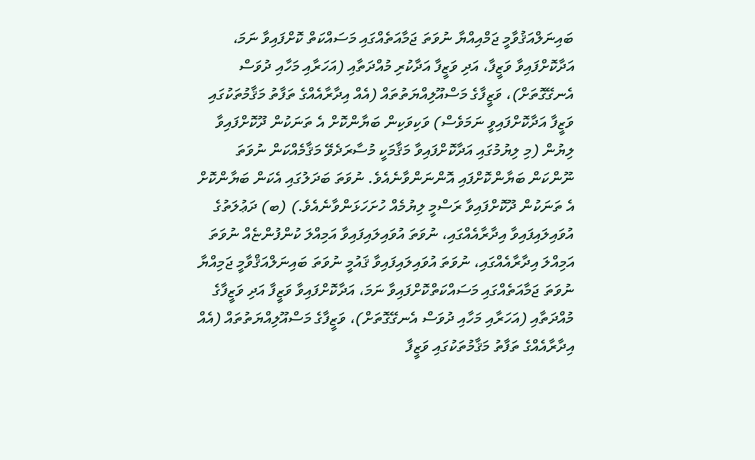ބައިނަލްއަޤުވާމީ ޖަމްއިއްޔާ ނުވަތަ ޖަމާއަތެއްގައި މަސައްކަތް ކޮށްފައިވާ ނަމަ، އަދާކޮށްފައިވާ ވަޒީފާ، އަދި ވަޒީފާ އަދާކުރި މުއްދަތާއި (އަހަރާއި މަހާއި ދުވަސް އެނގޭގޮތަށް)، ވަޒީފާގެ މަސްއޫލިއްޔަތުތައް (އެއް އިދާރާއެއްގެ ތަފާތު މަޤާމުތަކުގައި ވަޒީފާ އަދާކޮށްފައިވީ ނަމަވެސް) ވަކިވަކިން ބަޔާންކޮށް އެ ތަނަކުން ދޫކޮށްފައިވާ ލިޔުން (މި ލިޔުމުގައި އަދާކޮށްފައިވާ މަޤާމަކީ މުސާރަދެވޭ މަޤާމެއްކަން ނުވަތަ ނޫންކަން ބަޔާންކޮށްފައި އޮންނަންވާނެއެވެ. ނުވަތަ ބަދަލުގައި އެކަން ބަޔާންކޮށް އެ ތަނަކުން ދޫކޮށްފައިވާ ރަސްމީ ލިޔުމެއް ހުށަހަޅަންވާނެއެވެ.) (ބ) ދަޢުލަތުގެ އުވައިލައިފައިވާ އިދާރާއެއްގައި، ނުވަތަ އުވައިލައިފައިވާ އަމިއްލަ ކުންފުންޏެއް ނުވަތަ އަމިއްލަ އިދާރާއެއްގައި، ނުވަތަ އުވައިލައިފައިވާ ޤައުމީ ނުވަތަ ބައިނަލްއަޤްވާމީ ޖަމިއްޔާ ނުވަތަ ޖަމާއަތެއްގައި މަސައްކަތްކޮށްފައިވާ ނަމަ، އަދާކޮށްފައިވާ ވަޒީފާ އަދި ވަޒީފާގެ މުއްދަތާއި (އަހަރާއި މަހާއި ދުވަސް އެނގޭގޮތަށް)، ވަޒީފާގެ މަސްއޫލިއްޔަތުތައް (އެއް އިދާރާއެއްގެ ތަފާތު މަޤާމުތަކުގައި ވަޒީފާ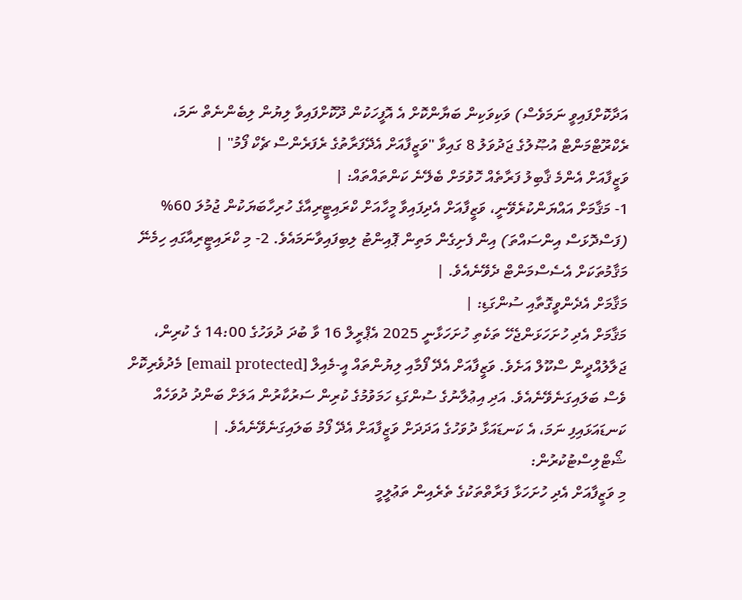އަދާކޮށްފައިވީ ނަމަވެސް) ވަކިވަކިން ބަޔާންކޮށް އެ އޮފީހަކުން ދޫކޮށްފައިވާ ލިޔުން ލިބެންނެތް ނަމަ، ރެކްރޫޓްމަންޓް އުޞޫލުގެ ޖަދުވަލު 8 ގައިވާ "ވަޒީފާއަށް އެދޭފަރާތުގެ ރެފަރެންސް ޗެކް ފޯމު" |
ވަޒީފާއަށް އެންމެ ޤާބިލު ފަރާތެއް ހޮވުމަށް ބެލޭނެ ކަންތައްތައް: |
1- މަޤާމަށް އައްޔަންކުރެވޭނީ، ވަޒީފާއަށް އެދިފައިވާ މީހާއަށް ކްރައިޓީރިއާގެ ހުރިހާބަޔަކުން ޖުމުލަ 60% (ފަސްދޮޅަސް އިންސައްތަ) އިން ފެށިގެން މަތިން ޕޮއިންޓު ލިބިފައިވާނަމައެވެ. 2- މި ކްރައިޓީރިއާގައި ހިމެނޭ މަޤާމުތަކަށް އެސެސްމަންޓް ދެވޭނެއެވެ. |
މަޤާމަށް އެދެންވީގޮތާއި ސުންގަޑި: |
މަޤާމަށް އެދި ހުށަހަޅަންޖެހޭ ތަކެތި ހުށަހަޅާނީ 2025 އެޕްރީލް 16 ވާ ބުދަ ދުވަހުގެ 14:00 ގެ ކުރިން، ޖަލާލުއްދީން ސްކޫލް އަށެވެ. ވަޒީފާއަށް އެދޭ ފޯމާއި ލިޔުންތައް އީ-މެއިލް [email protected] މެދުވެރިކޮށް ވެސް ބަލައިގަނެވޭނެއެވެ. އަދި އިޢުލާނުގެ ސުންގަޑި ހަމަވުމުގެ ކުރިން ސަރުކާރުން އަލަށް ބަންދު ދުވަހެއް ކަނޑައަޅައިފި ނަމަ، އެ ކަނޑައަޅާ ދުވަހުގެ އަދަދަށް ވަޒީފާއަށް އެދޭ ފޯމު ބަލައިގަނެވޭނެއެވެ. |
ޝޯޓްލިސްޓުކުރުން:
މި ވަޒީފާއަށް އެދި ހުށަހަޅާ ފަރާތްތަކުގެ ތެރެއިން ތަޢުލީމީ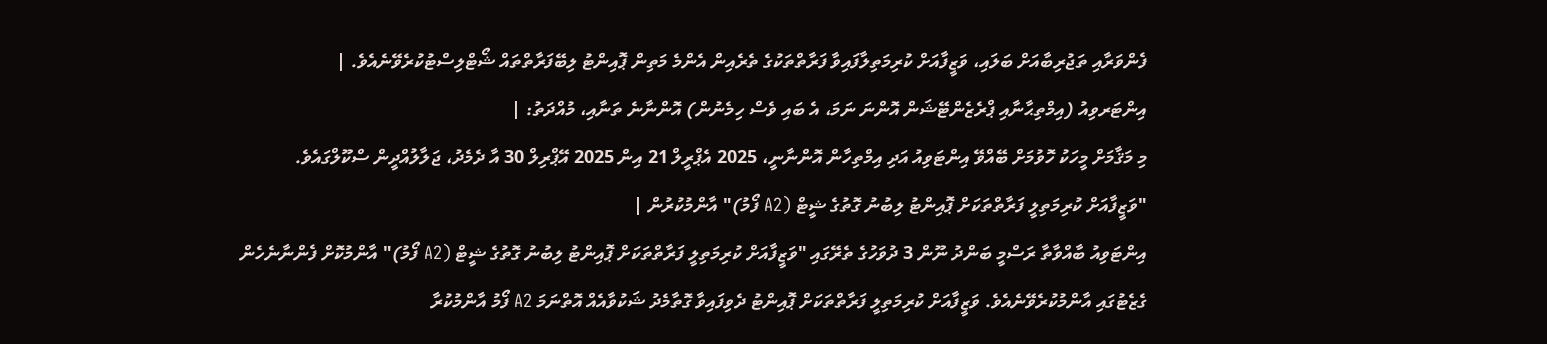ފެންވަރާއި ތަޖުރިބާއަށް ބަލައި، ވަޒީފާއަށް ކުރިމަތިލާފައިވާ ފަރާތްތަކުގެ ތެރެއިން އެންމެ މަތިން ޕޮއިންޓު ލިބޭފަރާތްތައް ޝޯޓްލިސްޓުކުރެވޭނެއެވެ. |
އިންޓަރވިއު (އިމްތިޙާނާއި ޕްރެޒެންޓޭޝަން އޮންނަ ނަމަ، އެ ބައި ވެސް ހިމެނުން) އޮންނާނެ ތަނާއި، މުއްދަތު: |
މި މަޤާމަށް މީހަކު ހޮވުމަށް ބޭއްވޭ އިންޓަވިއު އަދި އިމްތިހާން އޮންނާނީ، 2025 އެޕްރީލް 21 އިން 2025 އޭޕްރިލް 30 އާ ދެމެދު، ޖަލާލުއްދީން ސްކޫލްގައެވެ.
"ވަޒީފާއަށް ކުރިމަތިލީ ފަރާތްތަކަށް ޕޮއިންޓު ލިބުނު ގޮތުގެ ޝީޓް (A2 ފޯމު)" އާންމުކުރުން |
އިންޓަވިއު ބާއްވާތާ ރަސްމީ ބަންދު ނޫން 3 ދުވަހުގެ ތެރޭގައި "ވަޒީފާއަށް ކުރިމަތިލީ ފަރާތްތަކަށް ޕޮއިންޓު ލިބުނު ގޮތުގެ ޝީޓް (A2 ފޯމު)" އާންމުކޮށް ފެންނާނެހެން ގެޒެޓުގައި އާންމުކުރެވޭނެއެވެ. ވަޒީފާއަށް ކުރިމަތިލީ ފަރާތްތަކަށް ޕޮއިންޓު ދެވިފައިވާ ގޮތާމެދު ޝަކުވާއެއް އޮތްނަމަ A2 ފޯމު އާންމުކުރާ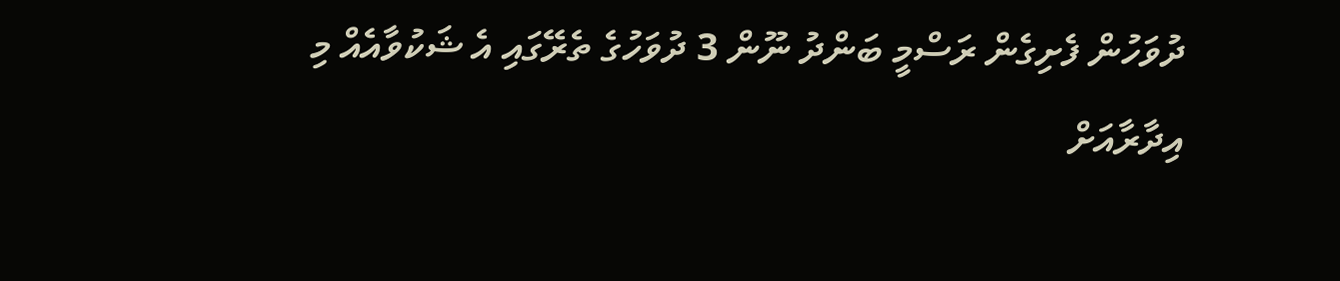ދުވަހުން ފެށިގެން ރަސްމީ ބަންދު ނޫން 3 ދުވަހުގެ ތެރޭގައި އެ ޝަކުވާއެއް މި އިދާރާއަށް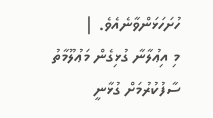ހުށަހަޅަންވާނެއެވެ. |
މި އިޢުލާނާ ގުޅިގެން މަޢުލޫމާތު ސާފުކުރުމަށް ގުޅާނީ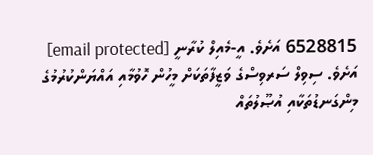6528815 އަށެވެ. އީ-މެއިލް ކުރާނީ [email protected] އަށެވެ. ސިވިލް ސަރވިސްގެ ވަޒީފާތަކަށް މީހުން ހޮވުމާއި އައްޔަންކުރުމުގެ މިންގަނޑުތަކާއި އުޞޫލުތައް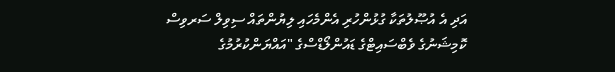އަދި އެ އުޞޫލުތަކާ ގުޅުންހުރި އެންމެހައި ލިޔުންތައް ސިވިލް ސަރވިސް ކޮމިޝަނުގެ ވެބްސައިޓްގެ ޑައުންލޯޑްސްގެ "އައްޔަންކުރުމުގެ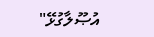އުޞޫލާގުޅޭ"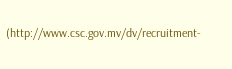(http://www.csc.gov.mv/dv/recruitment-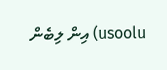usoolu) އިން ލިބެން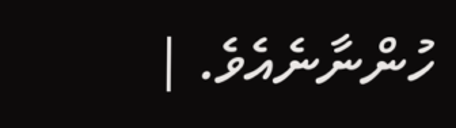ހުންނާނެއެވެ. |